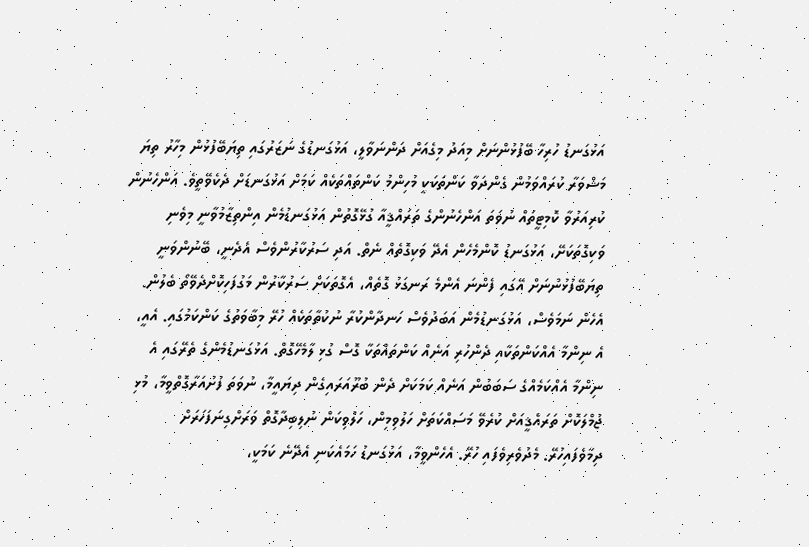އަޅުގަނޑު ހުރިހާ ބޭފުޅުންނަށް މިއަދު މިގެއަށް ދަންނަވާލީ، އަޅުގަނޑުގެ ނަޒަރުގައި ތިޔަބޭފުޅުން މިހާރު ތިޔަ މަޝްވަރާ ކުރައްވަމުން ގެންދަވާ ކަންތަކަކީ މުހިންމު ކަންތައްތަކެއް ކަމަށް އަޅުގަނޑަށް ދެކެވޭތީވެ. އަންހެނުން ކުރިއަރުވާ ކޮމިޓީތައް ނުވަތަ އަންހެނުންގެ ތަރައްޤީއާ ގުޅޭގޮތުން އަޅުގަނޑުމެން އިންތިޒާމުވާނީ މިވެނި ވަކިގޮތަކަށޭ، އަޅުގަނޑު ކޮންމެހެން އެދޭ ވަކިގޮތެއް ނެތް. އަދި ސަރުކާރުންވެސް އެދެނީ، ބޭނުންވަނީ ތިޔަބޭފުޅުންނަށް އޭގައި ފެންނަ އެންމެ ރަނގަޅު ގޮތެއް، އެގޮތަކަށް ސަރުކާރުން މަގުފަހިކޮށްދެވޭތޯ ބެލުން. އެހެން ނަމަވެސް، އަޅުގަނޑުމެން އަބަދުވެސް ހަނދާންކުރާ ނުކުތާތަކެއް ހުރޭ މިބާވަތުގެ ކަންކަމުގައި. އެއީ، އެ ނިންމާ އެއްކަންތަކާއި ދެންހުރި އަނެއް ކަންތައްތަކާ ގޮސް ގުޅި ލާމެހޭގޮތް. އަޅުގަނޑުމެންގެ ތެރޭގައި އެ ނިންމާ އެއްކަމެއްގެ ސަބަބުން އަނެއް ކަމަކަށް ދެން ބުރޫއަރައިގެން ދިޔައީމާ، ނުވަތަ ފުށުއަރާގޮތްވީމާ، މުޅި ޖުމްލަކޮށް ތަރައްޤީއަށް ކުރެވޭ މަސައްކަތަށް ހަލުވިމިން، ހަލުވިކަން ނުލިބިދާގޮތް ވަރަށްގިނަފަހަރަށް ދިމާވެފައިހުރޭ. މެދުވެރިވެފައި ހުރޭ. އެހެންވީމާ، އަޅުގަނޑު ހަމައެކަނި އެދޭނެ ކަމަކީ،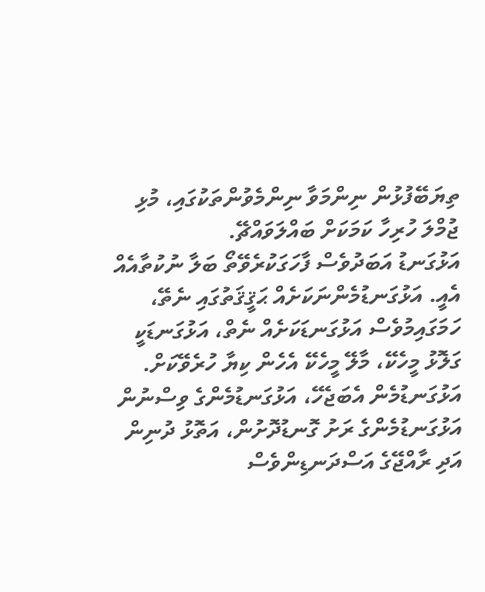ތިޔަބޭފުޅުން ނިންމަވާ ނިންމެވުންތަކުގައި، މުޅި ޖުމްލަ ހުރިހާ ކަމަކަށް ބައްލަވައްޗޭ.
އަޅުގަނޑު އަބަދުވެސް ފާހަގަކުރެވޭތޯ ބަލާ ނުކުތާއެއް އެއީ. އަޅުގަނޑުމެންނަކަށެއް ޙަޤީޤަތުގައި ނެތޭ، ހަމަގައިމުވެސް އަޅުގަނޑަކަށެއް ނެތް، އަޅުގަނޑަކީ ގަލޮޅު މީހެކޭ، މާލޭ މީހެކޭ އެހެން ކިޔާ ހުރެވޭކަށް. އަޅުގަނޑުމެން އެބަޖެހޭ، އަޅުގަނޑުމެންގެ ވިސްނުން އަޅުގަނޑުމެންގެ ރަށު ގޮނޑުދޮށުން، އަތޮޅު ދުނިން އަދި ރާއްޖޭގެ އަސްދަނޑިންވެސް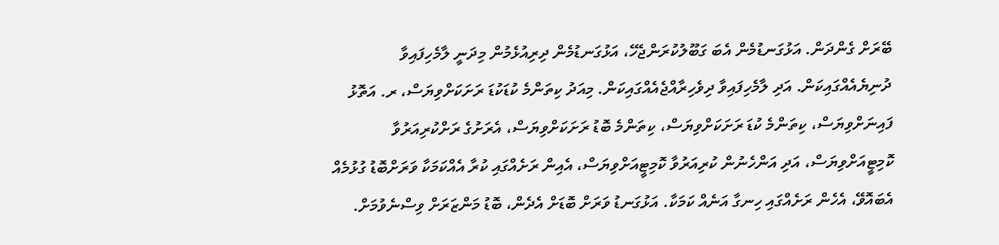ބޭރަށް ގެންދަން. އަޅުގަނޑުމެން އެބަ ގަބޫލުކުރަންޖެހޭ، އަޅުގަނޑުމެން ދިރިއުޅެމުން މިދަނީ ލާމެހިފައިވާ ދުނިޔެއެއްގައިކަން. އަދި ލާމެހިފައިވާ ދިވެހިރާއްޖެއެއްގައިކަން. މިއަދު ކިތަންމެ ކުޑަކުޑަ ރަށަކަށްވިޔަސް، ރ. އަތޮޅު ފައިނަށްވިޔަސް، ކިތަންމެ ކުޑަ ރަށަކަށްވިޔަސް، ކިތަންމެ ބޮޑު ރަށަކަށްވިޔަސް، އެރަށުގެ ރަށްކުރިއަރުވާ ކޮމިޓީއަށްވިޔަސް، އަދި އަންހެނުން ކުރިއަރުވާ ކޮމިޓީއަށްވިޔަސް، އެއިން ރަށެއްގައި ކުރާ އެއްކަމަކާ ވަރަށްބޮޑު ގުޅުމެއް އެބައޮވޭ، އެހެން ރަށެއްގައި ހިނގާ އަނެއް ކަމަކާ. އަޅުގަނޑު ވަރަށް ބޮޑަށް އެދެން، ބޮޑު މަންޒަރަށް ވިސްނެވުމަށް.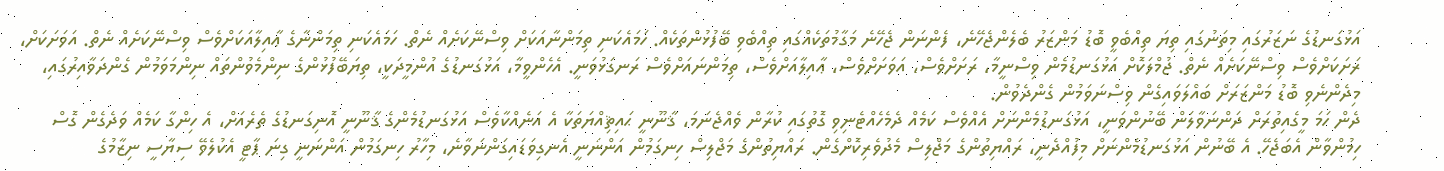އަޅުގަނޑުގެ ނަޒަރުގައި މިތަނުގައި ތިޔަ ތިއްބެވީ ބޮޑު މަންޒަރު ބެލެންޖެހޭނެ، ފެންނަން ޖެހޭނެ މަގާމުތަކެއްގައި ތިއްބެވި ބޭފުޅުންތަކެއް. ހަމައެކަނި ތިމަންނާއަކަށް ވިސްނޭކަށެއް ނެތް. ހަމައެކަނި ތިމަންނާގެ ޢާއިލާއަކަށްވެސް ވިސްނޭކަށެއް ނެތް. އަވަށަކަށް، ރަށަކަށްވެސް ވިސްނޭކަށެއް ނެތް. ޖުމްލަކޮށް އަޅުގަނޑުމެން ވިސްނީމާ، ރަށަށްވެސް، އަވަށަށްވެސް، ޢާއިލާއަށްވެސް، ތިމަންނައަށްވެސް ރަނގަޅުވަނީ. އެހެންވީމާ، އަޅުގަނޑުގެ އުންމީދަކީ، ތިޔަބޭފުޅުންގެ ނިންމެވުންތައް ނިންމަވަމުން ގެންދަވާއިރުގައި، މިދެންނެވި ބޮޑު މަންޒަރަށް ބައްލަވައިގެން ވިސްނަވަމުން ގެންދެވުން.
ދެން ހަމަ މީގެއިތުރަށް ދަންނަވާލަން ބޭނުންވަނީ، އަޅުގަނޑުމެންނަށް އެއްވެސް ކަމެއް ދެމެހެއްޓެނިވި ގޮތުގައި ކުރާން ވެއްޖެނަމަ، ޤާނޫނީ ޙައިޘިއްޔަތަކާ އެ އަނެއްކާވެސް އަޅުގަނޑުމެންގެ ޤާނޫނީ އޮނިގަނޑުގެ ތެރެއަށް، އެ ހިންގާ ކަމެއް ވަދެގެން ގޮސް ހިމުންވާން އެބަޖެހޭ. އެ ބޭނުން އަޅުގަނޑުމެންނަށް މިފުއްދެނީ، ރައްޔިތުންގެ މަޖްލިސް މެދުވެރިކޮށްގެން. ރައްޔިތުންގެ މަޖްލިސް ހިނގަމުން އަންނަނީ އެނގިވަޑައިގަންނަވާނެ، މިހާރު ހިނގަމުން އަންނަނީ ގިނަ ޕާޓީ އެކުލެވޭ ސިޔާސީ ނިޒާމުގެ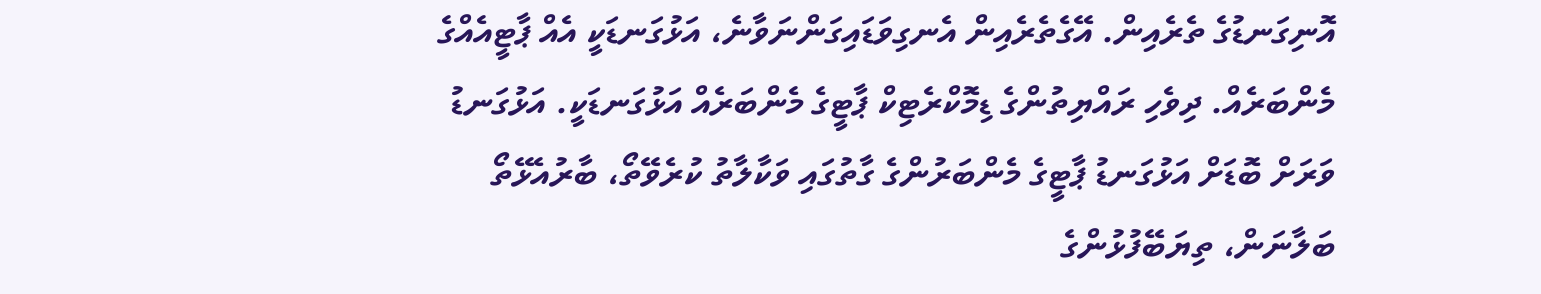އޮނިގަނޑުގެ ތެރެއިން. އޭގެތެރެއިން އެނގިވަޑައިގަންނަވާނެ، އަޅުގަނޑަކީ އެއް ޕާޓީއެއްގެ މެންބަރެއް. ދިވެހި ރައްޔިތުންގެ ޑިމޮކްރެޓިކް ޕާޓީގެ މެންބަރެއް އަޅުގަނޑަކީ. އަޅުގަނޑު ވަރަށް ބޮޑަށް އަޅުގަނޑު ޕާޓީގެ މެންބަރުންގެ ގާތުގައި ވަކާލާތު ކުރެވޭތޯ، ބާރުއެޅޭތޯ ބަލާނަން، ތިޔަބޭފުޅުންގެ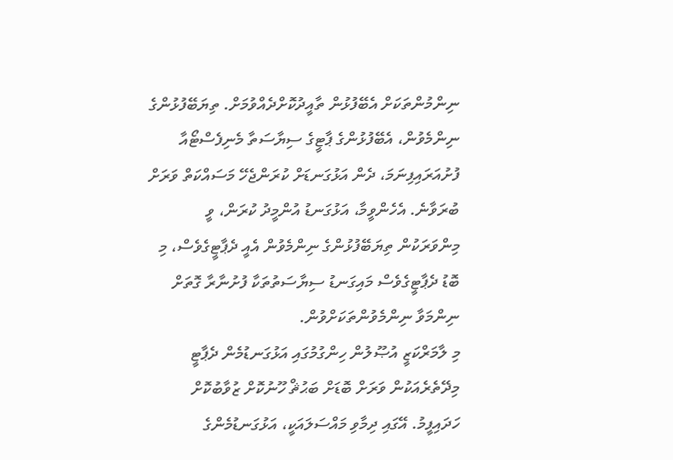ނިންމުންތަކަށް އެބޭފުޅުން ތާއީދުކޮށްދެއްވުމަށް. ތިޔަބޭފުޅުންގެ ނިންމެވުން، އެބޭފުޅުންގެ ޕާޓީގެ ސިޔާސަތާ މެނިފެސްޓޯއާ ފުށުއަރައިފިނަމަ، ދެން އަޅުގަނޑަށް ކުރަންޖެހޭ މަސައްކަތް ވަރަށް ބުރަވާނެ. އެހެންވީމާ، އަޅުގަނޑު އުންމީދު ކުރަން، ވީ މިންވަރަކުން ތިޔަބޭފުޅުންގެ ނިންމެވުން އެއީ ދެޕާޓީގެވެސް، މި ބޮޑު ދެޕާޓީގެވެސް މައިގަނޑު ސިޔާސަތުތަކާ ފުށުނާރާ ގޮތަށް ނިންމަވާ ނިންމެވުންތަކަށްވުން.
މި ލާމަރްކަޒީ އުޞޫލުން ހިންގުމުގައި އަޅުގަނޑުމެން ދެޕާޓީ މިދޭތެރެއަކުން ވަރަށް ބޮޑަށް ބަޙުޘް ހޫނުކޮށް ޒުވާބުކޮށް ހަދައިފީމު. އޭގައި ދިމާވި މައްސަލައަކީ، އަޅުގަނޑުމެންގެ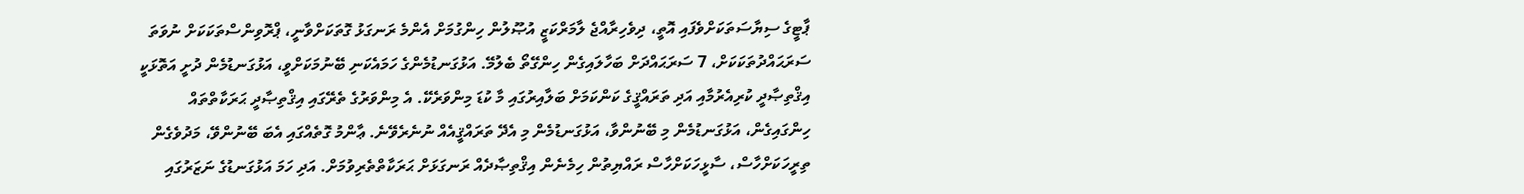ޕާޓީގެ ސިޔާސަތަކަށްވެފައި އޮތީ، ދިވެހިރާއްޖެ ލާމަރްކަޒީ އުޞޫލުން ހިންގުމަށް އެންމެ ރަނގަޅު ގޮތަކަށްވާނީ، ޕްރޮވިންސްތަކަކަށް ނުވަތަ ސަރަޙައްދުތަކަކަށް، 7 ސަރަޙައްދަށް ބަހާލައިގެން ހިންގޭތޯ ބެލުމޭ. އަޅުގަނޑުމެންގެ ހަމައެކަނި ބޭނުމަކަށްވީ، އަޅުގަނޑުމެން ދުށީ އަތޮޅަކީ އިޤްތިޞާދީ ކުރިއެރުމާއި އަދި ތަރައްޤީގެ ކަންކަމަށް ބަލާއިރުގައި މާ ކުޑަ މިންވަރެކޭ. އެ މިންވަރުގެ ތެރޭގައި އިޤްތިޞާދީ ޙަރަކާތްތައް ހިންގައިގެން، އަޅުގަނޑުމެން މި ބޭނުންވާ، އަޅުގަނޑުމެން މި އެދޭ ތަރައްޤީއެއް ނުނެރެވޭނެ. ޢާންމު ގޮތެއްގައި އެބަ ބޭނުންވޭ، މަދުވެގެން ތިރީހަކަށްހާސް، ސާޅީހަކަށްހާސް ރައްޔިތުން ހިމެނެން އިޤްތިޞާދެއް ރަނގަޅަށް ޙަރަކާތްތެރިވުމަށް. އަދި ހަމަ އަޅުގަނޑުގެ ނަޒަރުގައި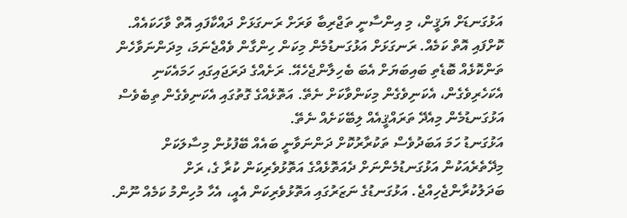އަޅުގަނޑަށް ޔަޤީން، މި އިންސާނީ ތަޖްރިބާ ވަރަށް ރަނގަޅަށް ދައްކާފައި އޮތް ވާހަކައެއް. ކޮށްފައި އޮތް ކަމެއް. ރަނގަޅަށް އަޅުގަނޑުމެން މިކަން ހިންގާން ވެއްޖެނަމަ، މިދަންނަވާހެން ތަންކޮޅެއް ބޮޑެތި ބައިބަޔަށް އެބަ ބެހިލާންޖެހެއޭ. ރަށެއްގެ ދަރަޖައިގައި ހަމައެކަނި އެކަހެރިވެގެން، އެކަނިވެގެން މިކަންވާކަށް ނެތޭ. އަތޮޅެއްގެ ގޮތުގައި އެކަނިވެގެން ތިބެވެސް އަޅުގަނޑުމެން މިއެދޭ ތަރައްޤީއެއް ލިބޭކަށެއް ނެތޭ.
އަޅުގަނޑު ހަމަ އަބަދުވެސް ތަކުރާރުކޮށް ދަންނަވާނީ ބައެއް ބޭފުޅުން މިސާލަކަށް މިދޭތެރެއަކުން އަޅުގަނޑުމެންނަށް ދެއަތޮޅެއްގެ އަތޮޅުވެރިކަން ކުރާ ގެ، ރަށް ބަދަލުކުރާންޖެހިއްޖެ. އަޅުގަނޑުގެ ނަޒަރުގައި އަތޮޅުވެރިކަން އެއީ، އެހާ މުހިންމު ކަމެއް ނޫން.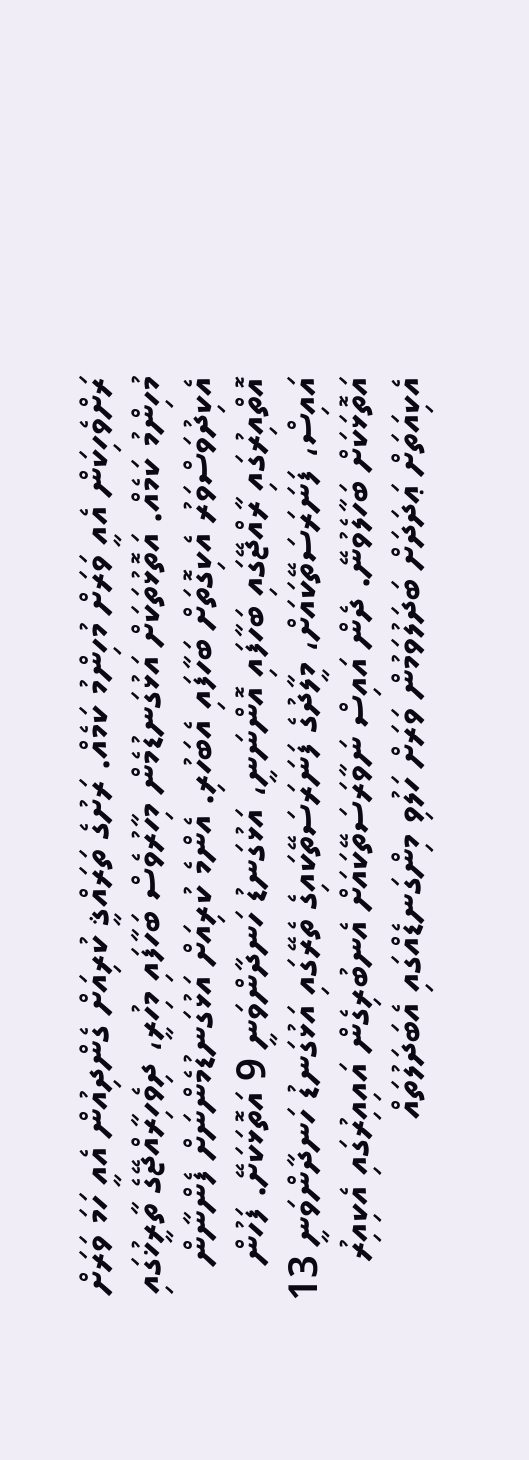ރަށްވެހިކަން އެއީ ވަރަށް މުހިންމު ކަމެއް. ރަށުގެ ތަރައްޤީ ކުރިއަށް ގެންދިއުން އެއީ ހަމަ ވަރަށް މުހިންމު ކަމެއް. އަތޮޅުތަކަށް އަޅުގަނޑުމެން މިހާރުވެސް ބަހާފައި މިހުރީ، ދިވެހިރާއްޖޭގެ ތާރީޚުގައި އެކިދުވަސްވަރު އެކިގޮތަށް ބަހާފައި އެބަހުރި. އެންމެ ކުރިއަށް އަޅުގަނޑުމެންނަށް ފެންނާން އޮތްއިރުގައި ރާއްޖޭގައި ބަހާފައި އޮންނަނީ، އަޅުގަނޑު ހަނދާންވަނީ 9 އަތޮޅަކަށޭ. ފަހުން އައިސް، ފަނަރަސަތޭކައަށް، މީލާދުގެ ފަނަރަސަތޭކައިގެ ތެރޭގައި އަޅުގަނޑު ހަނދާންވަނީ 13 އަތޮޅަކަށް ބަހާލެވުނޭ. ދެން އައިސް ނަވާރަސަތޭކައަށް އެނބުރިގެން އައިއިރުގައި އެކިއިރު އެކިއަތަށް ޢަދަދަށް ބަދަލުވަމުން ވަރަށް ހަލުވި މިންގަނޑެއްގައި އެބަދަލުތައް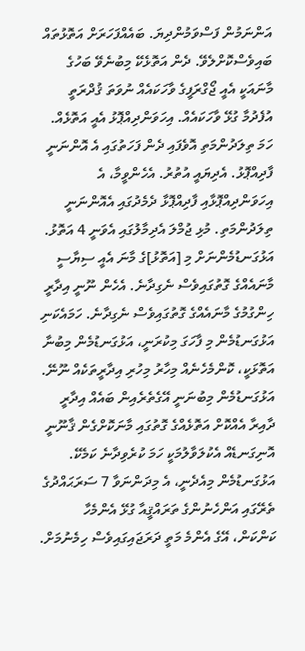އަންނަމުން ފަސްވަމުންދިޔަ. ބައެއްފަހަރަށް އަތޮޅުތައް ބައިވެސްކޮށްލެވޭ. ދެން އަތޮޅެކޭ މިބުނެވޭ ބަހުގެ މާނައަކީ އެއީ ޖޯގްރަފީގެ ވާހަކައެއް ނުވަތަ ޤުދްރަތީ އުފެދުމާ ގުޅޭ ވާހަކައެއް. އިހަވަންދިއްޕޮޅު އެއީ އަތޮޅެއް. ހަމަ ތިލަދުންމަތި އޮވެފައި ދެން ފަހަތުގައި އެ އޮންނަނީ ފާދިއްޕޮޅު. އެދިޔައީ އުތުރު. އެހެންވީމާ، އެ އިހަވަންދިއްޕޮޅާއި ފާދިއްޕޮޅާ ދެމެދުގައި އެއޮންނަނީ ތިލަދުންމަތި. މުޅި ޖުމްލަ އެދިމާލުގައި އެވަނީ 4 އަތޮޅު. އަޅުގަނޑުމެންނަށް މި [އަތޮޅު]ގެ މާނަ އެއީ ސިޔާސީ މާނައެއްގެ ގޮތުގައިވެސް ނެގިދާނެ. އެހެން ނޫނީ އިދާރީ ހިންގުމުގެ މާނައެއްގެ ގޮތުގައިވެސް ނެގިދާނެ. ހަމައެކަނި އަޅުގަނޑުމެން މި ފާހަގަ މިކުރަނީ، އަޅުގަނޑުމެން މިބުނާ އަތޮޅަކީ، ކޮންމެހެނެއް މިހާރު މިހުރި އިދާރީތަކެއް ނޫނޭ. އަޅުގަނޑުމެން މިބުނަނީ އޭގެތެރެއިން ބައެއް އިދާރީ ދާއިރާ އެއްކޮށް އަތޮޅެއްގެ ގޮތުގައި މާނަކޮށްގެން ޤާނޫނީ އޮނިގަނޑެއް އެކުލަވާލުމަކީ ހަމަ ކުރެވިދާނެ ކަމެކޭ.
އަޅުގަނޑުމެން މިއެދެނީ، އެ މިދަންނަވާ 7 ސަރަޙައްދުގެ ތެރޭގައި އަންހެނުންގެ ތަރައްޤީއާ ގުޅޭ އެންމެހާ ކަންކަން، އޭގެ އެންމެ މަތީ ދަރަޖައިގައިވެސް ހިމެނުމަށް.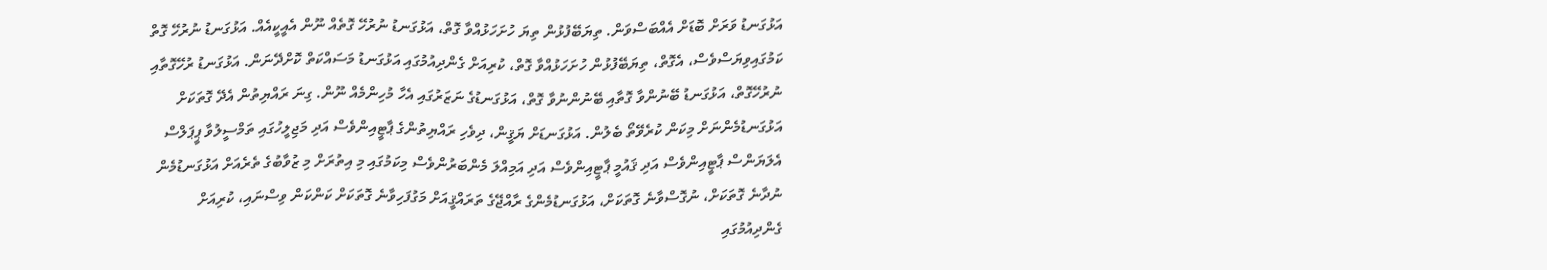އަޅުގަނޑު ވަރަށް ބޮޑަށް އެއްބަސްވަން. ތިޔަބޭފުޅުން ތިޔަ ހުށަހަޅުއްވާ ގޮތް، އަޅުގަނޑު ނުރުހޭ ގޮތެއް ނޫން އެއީކީއެއް. އަޅުގަނޑު ނުރުހޭ ގޮތް ކަމުގައިވިޔަސްވެސް، އެގޮތް، ތިޔަބޭފުޅުން ހުށަހަޅުއްވާ ގޮތް، ކުރިއަށް ގެންދިއުމުގައި އަޅުގަނޑު މަސައްކަތް ކޮށްދޭނަން. އަޅުގަނޑު ރުހޭގޮތާއި ނުރުހޭގޮތް، އަޅުގަނޑު ބޭނުންވާ ގޮތާއި ބޭނުންނުވާ ގޮތް، އަޅުގަނޑުގެ ނަޒަރުގައި އެހާ މުހިންމެއް ނޫން. ގިނަ ރައްޔިތުން އެދޭ ގޮތަކަށް އަޅުގަނޑުމެންނަށް މިކަން ކުރެވޭތޯ ބެލުން. އަޅުގަނޑަށް ޔަޤީން، ދިވެހި ރައްޔިތުންގެ ޕާޓީއިންވެސް އަދި މަޖިލީހުގައި ތަމްސީލުވާ ޕީޕަލްސް އެލަޔަންސް ޕާޓީއިންވެސް އަދި ޤައުމީ ޕާޓީއިންވެސް އަދި އަމިއްލަ މެންބަރުންވެސް މިކަމުގައި މި އިތުރަށް މި ޒުވާބުގެ ތެރެއަށް އަޅުގަނޑުމެން ނުދާނެ ގޮތަކަށް، ނުގޮސްވާނެ ގޮތަކަށް، އަޅުގަނޑުމެންގެ ރާއްޖޭގެ ތަރައްޤީއަށް މަގުފަހިވާނެ ގޮތަކަށް ކަންކަން ވިސްނައި، ކުރިއަށް ގެންދިއުމުގައި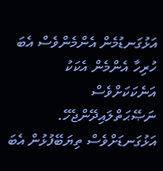އަޅުގަނޑުމެން އެންމެންވެސް އެބަ ހުރިހާ އެންމެން އެކަކު އަނެކަކަށްވެސް ނަޞޭޙަތްލައިދޭންޖެހޭ. އަޅުގަނޑަށްވެސް ތިޔަބޭފުޅުން އެބަ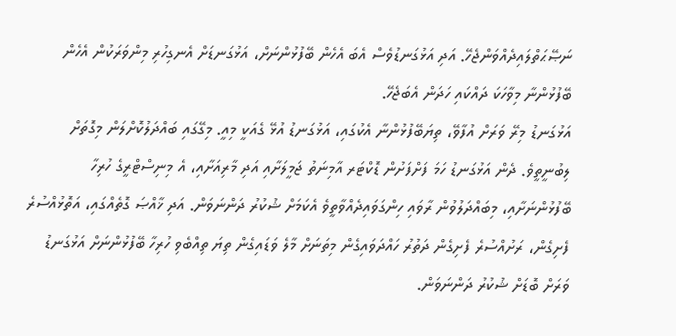ނަޞޭޙަތްލައިދެއްވަންޖެހޭ. އަދި އަޅުގަނޑުވެސް އެބަ އެހެން ބޭފުޅުންނަށް، އަޅުގަނޑަށް އެނގިހުރި މިންވަރަކުން އެހެން ބޭފުޅުންނާ މިވާހަކަ ދައްކައި ހަދަން އެބަޖެހޭ.
އަޅުގަނޑު މިރޭ ވަރަށް އުފާވޭ، ތިޔަބޭފުޅުންނާ އެކުގައި، އަޅުގަނޑު އުޅޭ ގެއަކީ މިއީ. މިގޭގައި ބައްދަލުކޮށްލަން މިގޮތަށް ލިބުނީތީވެ. ދެން އަޅުގަނޑު ހަމަ ފަށްފަށުން ޑޮކްޓަރ އާމިނަތު ޖަމީލަށާއި އަދި މާރިއަށާއި، އެ މިނިސްޓްރީގެ ހުރިހާ ބޭފުޅުންނަށާއި، މިބައްދަލުވުން ރާވައި ހިންގަވައިދެއްވާތީވެ އެކަމަށް ޝުކުރު ދަންނަވަން. އަދި ޚާއްޞަ ގޮތެއްގައި، އަތޮޅުއްސުރެ ފެށިގެން، ރަށުއްސުރެ ފެށިގެން ދަތުރު ހައްދަވައިގެން މިތަނަށް މާލެ ވަޑައިގެން ތިޔަ ތިއްބެވި ހުރިހާ ބޭފުޅުންނަށް އަޅުގަނޑު ވަރަށް ބޮޑަށް ޝުކުރު ދަންނަވަން.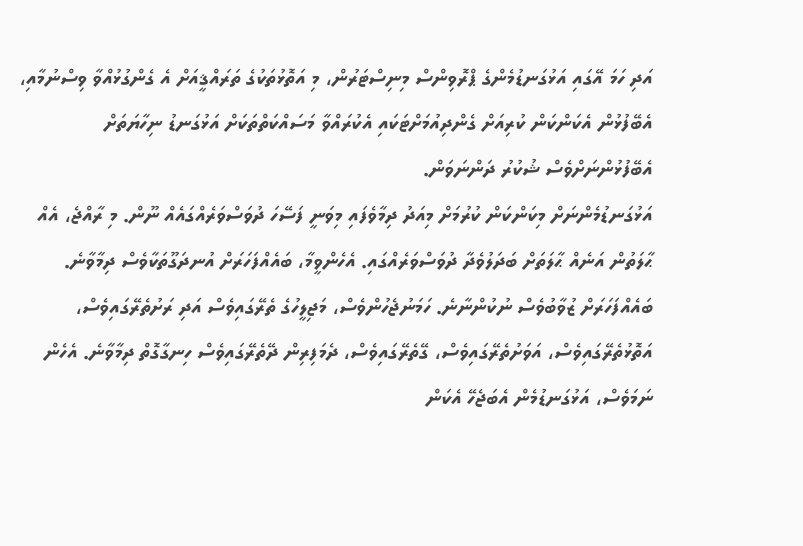އަދި ހަމަ އޭގައި އަޅުގަނޑުމެންގެ ޕްރޮވިންސް މިނިސްޓަރުން، މި އަތޮޅުތަކުގެ ތަރައްޤީއަށް އެ ގެންގުޅުއްވާ ވިސްނުމާއި، އެބޭފުޅުން އެކަންކަން ކުރިއަށް ގެންދިއުމަށްޓަކައި އެކުރައްވާ މަސައްކަތްތަކަށް އަޅުގަނޑު ނިހާޔަތަށް އެބޭފުޅުންނަށްވެސް ޝުކުރު ދަންނަވަން.
އަޅުގަނޑުމެންނަށް މިކަންކަން ކުރުމަށް މިއަދު ދިމާވެފައި މިވަނީ ފަސޭހަ ދުވަސްވަރެއްގައެއް ނޫން. މި ރާއްޖެ، އެއް ޙާލަތުން އަނެއް ޙާލަތަށް ބަދަލުވެދާ ދުވަސްވަރެއްގައި. އެހެންވީމާ، ބައެއްފަހަރަށް އުނދަގޫތަކާވެސް ދިމާވާނެ. ބައެއްފަހަރަށް ޒުވާބުވެސް ނުކުންނާނެ. ހަމަނުޖެހުންވެސް، މަޖިލީހުގެ ތެރޭގައިވެސް އަދި ރަށުތެރޭގައިވެސް، އަތޮޅުތެރޭގައިވެސް، އަވަށުތެރޭގައިވެސް، ގޭތެރޭގައިވެސް، ދެމަފިރިން ދޭތެރޭގައިވެސް ހިނގާގޮތް ދިމާވާނެ. އެހެން ނަމަވެސް، އަޅުގަނޑުމެން އެބަޖެހޭ އެކަން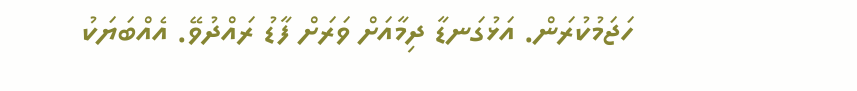ހަޖަމުކުރަން. އަޅުގަނޑާ ދިމާއަށް ވަރަށް ފާޑު ރައްދުވޭ. އެއްބަޔަކު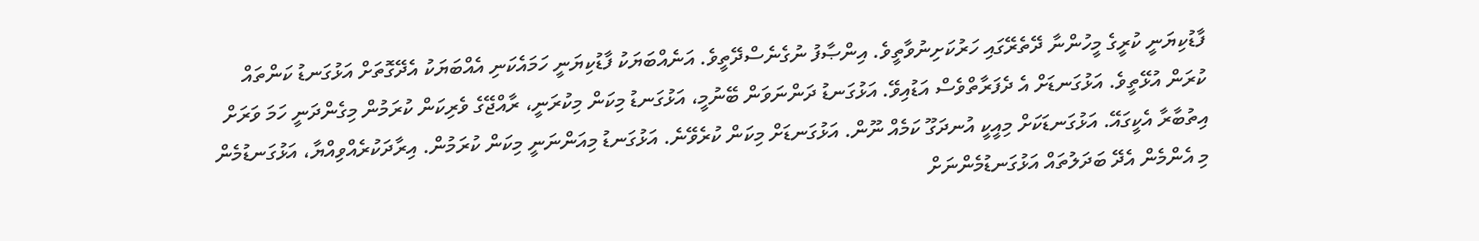ފާޑުކިޔަނީ ކުރީގެ މީހުންނާ ދޭތެރޭގައި ހަރުކަށިނުވާތީވެ. އިންޞާފު ނުގެނެސްދޭތީވެ. އަނެއްބަޔަކު ފާޑުކިޔަނީ ހަމައެކަނި އެއްބަޔަކު އެދޭގޮތަށް އަޅުގަނޑު ކަންތައް ކުރަން އުޅޭތީވެ. އަޅުގަނޑަށް އެ ދެފަރާތްވެސް އަޑުއިވޭ. އަޅުގަނޑު ދަންނަވަން ބޭނުމީ، އަޅުގަނޑު މިކަން މިކުރަނީ، ރާއްޖޭގެ ވެރިކަން ކުރަމުން މިގެންދަނީ ހަމަ ވަރަށް އިތުބާރާ އެކީގައޭ. އަޅުގަނޑަކަށް މިއީކީ އުނދަގޫ ކަމެއް ނޫން. އަޅުގަނޑަށް މިކަން ކުރެވޭނެ. އަޅުގަނޑު މިއަންނަނީ މިކަން ކުރަމުން. އިރާދަކުރެއްވިއްޔާ، އަޅުގަނޑުމެން މި އެންމެން އެދޭ ބަދަލުތައް އަޅުގަނޑުމެންނަށް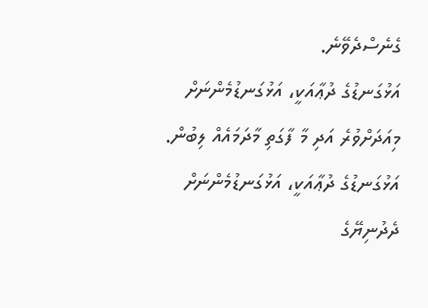ގެނެސްދެވޭނެ.
އަޅުގަނޑުގެ ދުޢާއަކީ، އަޅުގަނޑުމެންނަށް މިއަދަށްވުރެ އަދި މާ ފާގަތި މާދަމައެއް ލިބުން. އަޅުގަނޑުގެ ދުޢާއަކީ، އަޅުގަނޑުމެންނަށް ދެދުނިޔޭގެ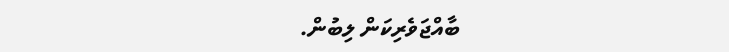ބާއްޖަވެރިކަން ލިބުން.